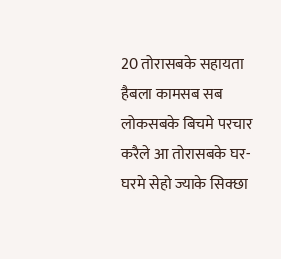20 तोरासबके सहायता हैबला कामसब सब लोकसबके बिचमे परचार करैले आ तोरासबके घर-घरमे सेहो ज्याके सिक्छा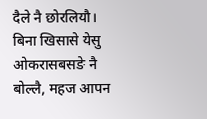दैले नै छोरलियौ।
बिना खिसासे येसु ओकरासबसङे नै बोल्लै, महज आपन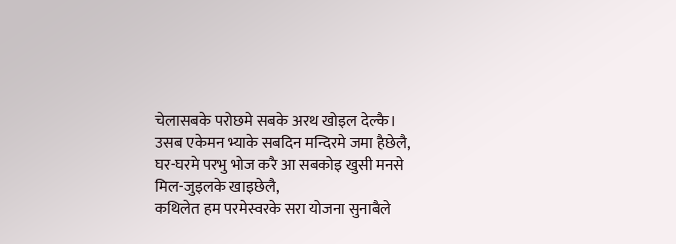चेलासबके परोछमे सबके अरथ खोइल देल्कै।
उसब एकेमन भ्याके सबदिन मन्दिरमे जमा हैछेलै, घर-घरमे परभु भोज करै आ सबकोइ खुसी मनसे मिल-जुइलके खाइछेलै,
कथिलेत हम परमेस्वरके सरा योजना सुनाबैले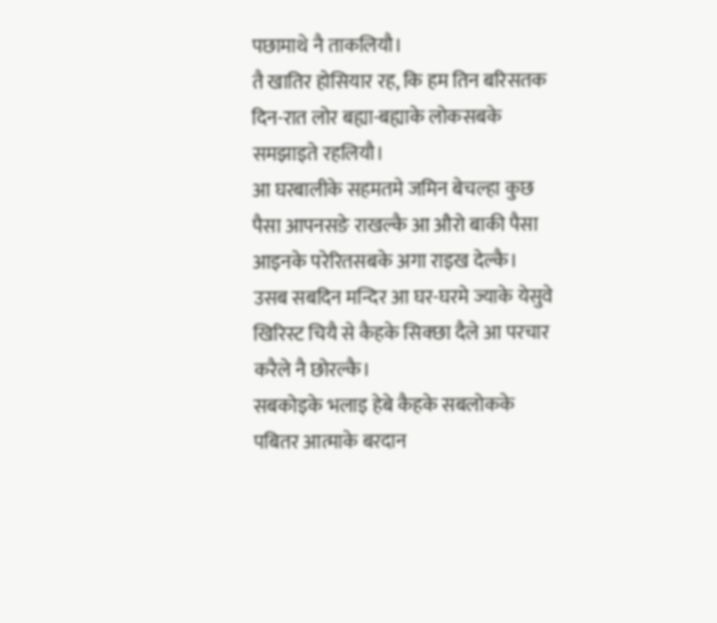पछामाथे नै ताकलियौ।
तै खातिर होसियार रह, कि हम तिन बरिसतक दिन-रात लोर बह्या-बह्याके लोकसबके समझाइते रहलियौ।
आ घरबालीके सहमतमे जमिन बेचल्हा कुछ पैसा आपनसङे राखल्कै आ औरो बाकी पैसा आइनके परेरितसबके अगा राइख देल्कै।
उसब सबदिन मन्दिर आ घर-घरमे ज्याके येसुवे खिरिस्ट चियै से कैहके सिक्छा दैले आ परचार करैले नै छोरल्कै।
सबकोइके भलाइ हेबे कैहके सबलोकके पबितर आत्माके बरदान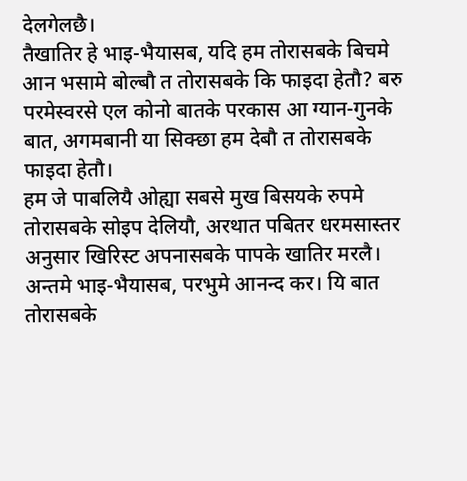देलगेलछै।
तैखातिर हे भाइ-भैयासब, यदि हम तोरासबके बिचमे आन भसामे बोल्बौ त तोरासबके कि फाइदा हेतौ? बरु परमेस्वरसे एल कोनो बातके परकास आ ग्यान-गुनके बात, अगमबानी या सिक्छा हम देबौ त तोरासबके फाइदा हेतौ।
हम जे पाबलियै ओह्या सबसे मुख बिसयके रुपमे तोरासबके सोइप देलियौ, अरथात पबितर धरमसास्तर अनुसार खिरिस्ट अपनासबके पापके खातिर मरलै।
अन्तमे भाइ-भैयासब, परभुमे आनन्द कर। यि बात तोरासबके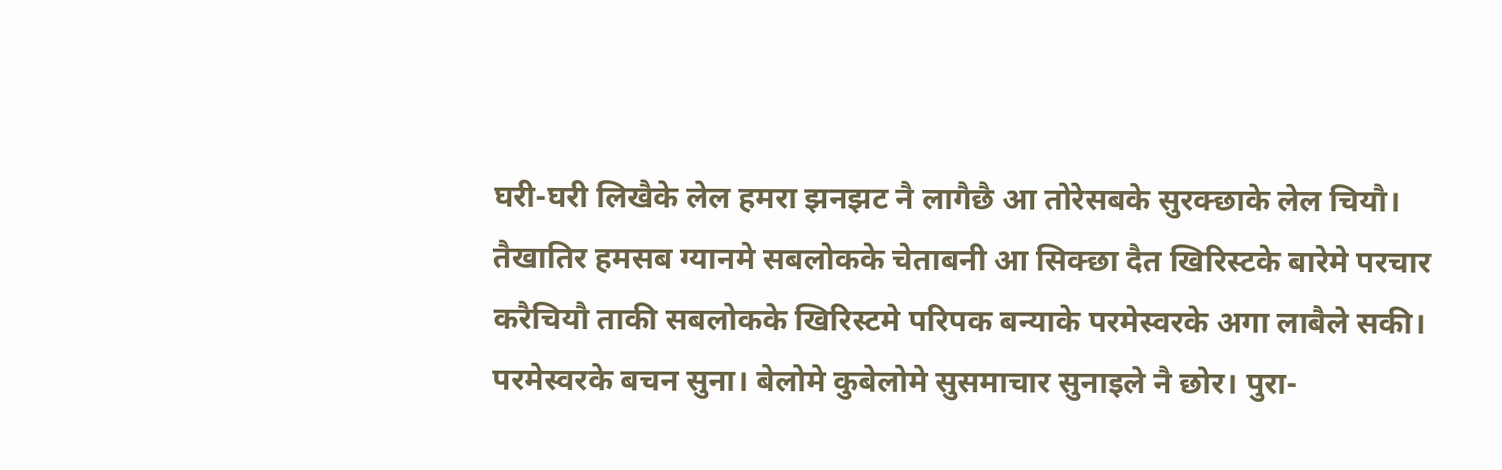घरी-घरी लिखैके लेल हमरा झनझट नै लागैछै आ तोरेसबके सुरक्छाके लेल चियौ।
तैखातिर हमसब ग्यानमे सबलोकके चेताबनी आ सिक्छा दैत खिरिस्टके बारेमे परचार करैचियौ ताकी सबलोकके खिरिस्टमे परिपक बन्याके परमेस्वरके अगा लाबैले सकी।
परमेस्वरके बचन सुना। बेलोमे कुबेलोमे सुसमाचार सुनाइले नै छोर। पुरा-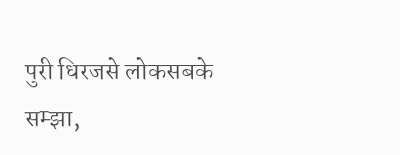पुरी धिरजसे लोकसबके सम्झा,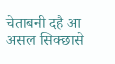चेताबनी दहै आ असल सिक्छासे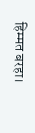हिम्मत बरहा।